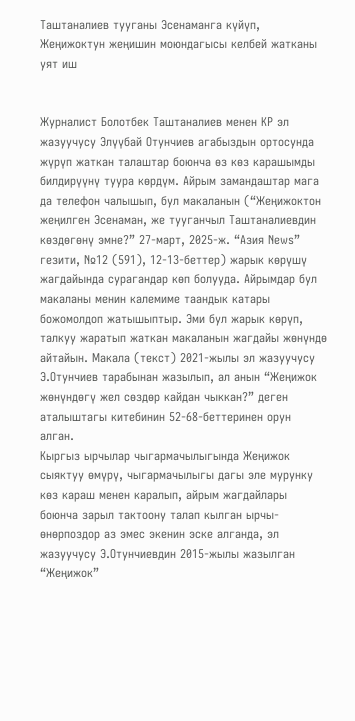Таштаналиев тууганы Эсенаманга күйүп, Жеңижоктун жеңишин моюндагысы келбей жатканы уят иш


Журналист Болотбек Таштаналиев менен КР эл жазуучусу Элүүбай Отунчиев агабыздын ортосунда жүрүп жаткан талаштар боюнча өз көз карашымды билдирүүнү туура көрдүм. Айрым замандаштар мага да телефон чалышып, бул макаланын (“Жеңижоктон жеңилген Эсенаман, же тууганчыл Таштаналиевдин көздөгөнү эмне?” 27-март, 2025-ж. “Азия News” гезити, №12 (591), 12-13-беттер) жарык көрүшү жагдайында сурагандар көп болууда. Айрымдар бул макаланы менин калемиме таандык катары божомолдоп жатышыптыр. Эми бул жарык көрүп, талкуу жаратып жаткан макаланын жагдайы жөнүндө айтайын. Макала (текст) 2021-жылы эл жазуучусу Э.Отунчиев тарабынан жазылып, ал анын “Жеңижок жөнүндөгү жел сөздөр кайдан чыккан?” деген аталыштагы китебинин 52-68-беттеринен орун алган.
Кыргыз ырчылар чыгармачылыгында Жеңижок сыяктуу өмүрү, чыгармачылыгы дагы эле мурунку көз караш менен каралып, айрым жагдайлары боюнча зарыл тактоону талап кылган ырчы-өнөрпоздор аз эмес экенин эске алганда, эл жазуучусу Э.Отунчиевдин 2015-жылы жазылган “Жеңижок”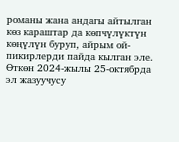романы жана андагы айтылган көз караштар да көпчүлүктүн көңүлүн буруп, айрым ой-пикирлерди пайда кылган эле. Өткөн 2024-жылы 25-октябрда эл жазуучусу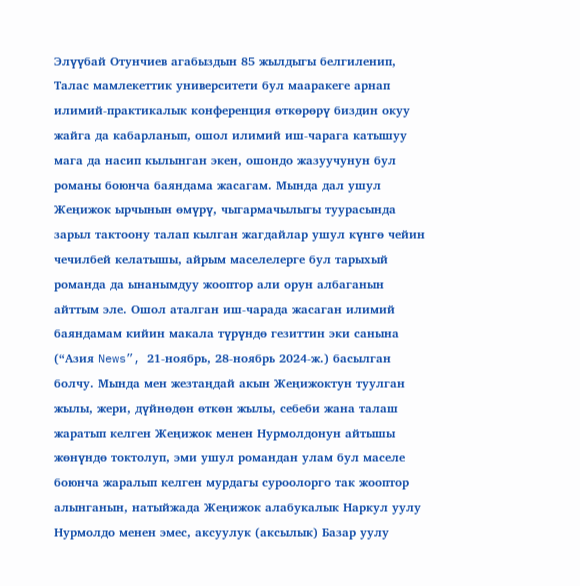Элүүбай Отунчиев агабыздын 85 жылдыгы белгиленип, Талас мамлекеттик университети бул мааракеге арнап илимий-практикалык конференция өткөрөрү биздин окуу жайга да кабарланып, ошол илимий иш-чарага катышуу мага да насип кылынган экен, ошондо жазуучунун бул романы боюнча баяндама жасагам. Мында дал ушул Жеңижок ырчынын өмүрү, чыгармачылыгы туурасында зарыл тактоону талап кылган жагдайлар ушул күнгө чейин чечилбей келатышы, айрым маселелерге бул тарыхый романда да ынанымдуу жооптор али орун албаганын айттым эле. Ошол аталган иш-чарада жасаган илимий баяндамам кийин макала түрүндө гезиттин эки санына (“Азия News”, 21-ноябрь, 28-ноябрь 2024-ж.) басылган болчу. Мында мен жезтаңдай акын Жеңижоктун туулган жылы, жери, дүйнөдөн өткөн жылы, себеби жана талаш жаратып келген Жеңижок менен Нурмолдонун айтышы жөнүндө токтолуп, эми ушул романдан улам бул маселе боюнча жаралып келген мурдагы суроолорго так жооптор алынганын, натыйжада Жеңижок алабукалык Наркул уулу Нурмолдо менен эмес, аксуулук (аксылык) Базар уулу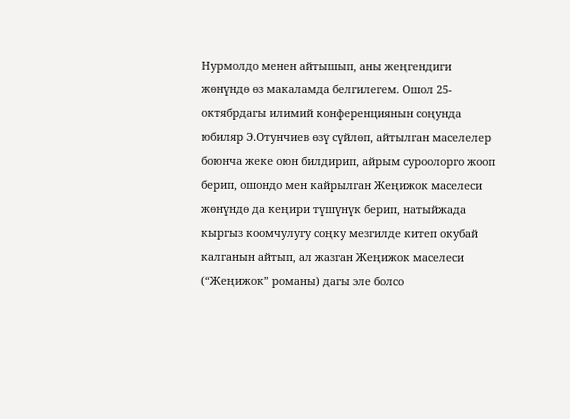Нурмолдо менен айтышып, аны жеңгендиги жөнүндө өз макаламда белгилегем. Ошол 25-октябрдагы илимий конференциянын соңунда юбиляр Э.Отунчиев өзү сүйлөп, айтылган маселелер боюнча жеке оюн билдирип, айрым суроолорго жооп берип, ошондо мен кайрылган Жеңижок маселеси жөнүндө да кеңири түшүнүк берип, натыйжада кыргыз коомчулугу соңку мезгилде китеп окубай калганын айтып, ал жазган Жеңижок маселеси (“Жеңижок” романы) дагы эле болсо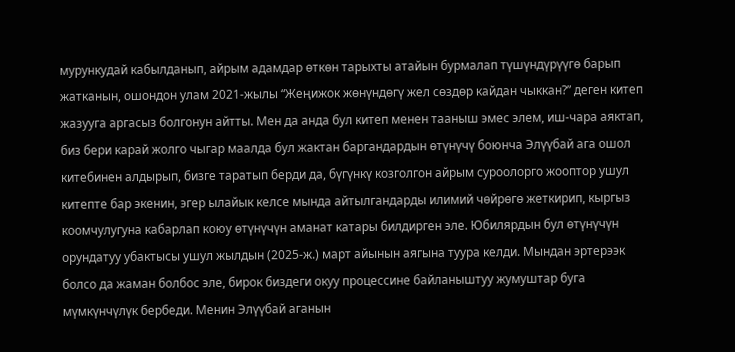мурункудай кабылданып, айрым адамдар өткөн тарыхты атайын бурмалап түшүндүрүүгө барып жатканын, ошондон улам 2021-жылы “Жеңижок жөнүндөгү жел сөздөр кайдан чыккан?” деген китеп жазууга аргасыз болгонун айтты. Мен да анда бул китеп менен тааныш эмес элем, иш-чара аяктап, биз бери карай жолго чыгар маалда бул жактан баргандардын өтүнүчү боюнча Элүүбай ага ошол китебинен алдырып, бизге таратып берди да, бүгүнкү козголгон айрым суроолорго жооптор ушул китепте бар экенин, эгер ылайык келсе мында айтылгандарды илимий чөйрөгө жеткирип, кыргыз коомчулугуна кабарлап коюу өтүнүчүн аманат катары билдирген эле. Юбилярдын бул өтүнүчүн орундатуу убактысы ушул жылдын (2025-ж.) март айынын аягына туура келди. Мындан эртерээк болсо да жаман болбос эле, бирок биздеги окуу процессине байланыштуу жумуштар буга мүмкүнчүлүк бербеди. Менин Элүүбай аганын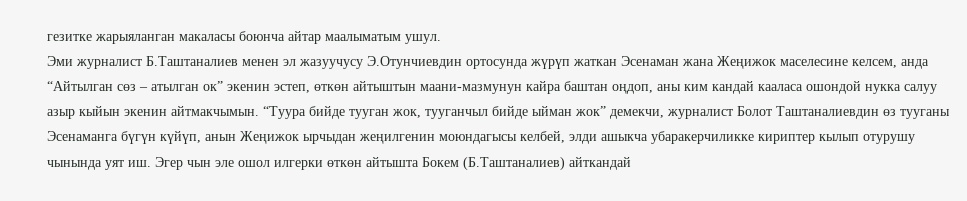гезитке жарыяланган макаласы боюнча айтар маалыматым ушул.
Эми журналист Б.Таштаналиев менен эл жазуучусу Э.Отунчиевдин ортосунда жүрүп жаткан Эсенаман жана Жеңижок маселесине келсем, анда “Айтылган сөз – атылган ок” экенин эстеп, өткөн айтыштын маани-мазмунун кайра баштан оңдоп, аны ким кандай кааласа ошондой нукка салуу азыр кыйын экенин айтмакчымын. “Туура бийде тууган жок, тууганчыл бийде ыйман жок” демекчи, журналист Болот Таштаналиевдин өз тууганы Эсенаманга бүгүн күйүп, анын Жеңижок ырчыдан жеңилгенин моюндагысы келбей, элди ашыкча убаракерчиликке кириптер кылып отурушу чынында уят иш. Эгер чын эле ошол илгерки өткөн айтышта Бокем (Б.Таштаналиев) айткандай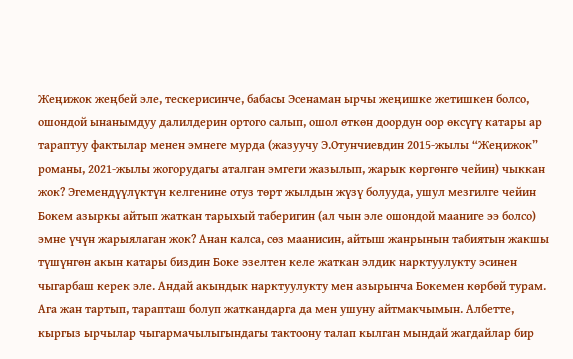Жеңижок жеңбей эле, тескерисинче, бабасы Эсенаман ырчы жеңишке жетишкен болсо, ошондой ынанымдуу далилдерин ортого салып, ошол өткөн доордун оор өксүгү катары ар тараптуу фактылар менен эмнеге мурда (жазуучу Э.Отунчиевдин 2015-жылы “Жеңижок” романы, 2021-жылы жогорудагы аталган эмгеги жазылып, жарык көргөнгө чейин) чыккан жок? Эгемендүүлүктүн келгенине отуз төрт жылдын жүзү болууда, ушул мезгилге чейин Бокем азыркы айтып жаткан тарыхый таберигин (ал чын эле ошондой мааниге ээ болсо) эмне үчүн жарыялаган жок? Анан калса, сөз маанисин, айтыш жанрынын табиятын жакшы түшүнгөн акын катары биздин Боке эзелтен келе жаткан элдик нарктуулукту эсинен чыгарбаш керек эле. Андай акындык нарктуулукту мен азырынча Бокемен көрбөй турам. Ага жан тартып, тарапташ болуп жаткандарга да мен ушуну айтмакчымын. Албетте, кыргыз ырчылар чыгармачылыгындагы тактоону талап кылган мындай жагдайлар бир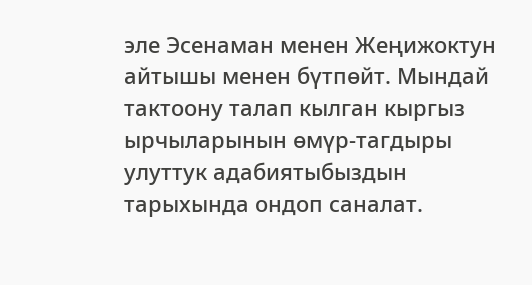эле Эсенаман менен Жеңижоктун айтышы менен бүтпөйт. Мындай тактоону талап кылган кыргыз ырчыларынын өмүр-тагдыры улуттук адабиятыбыздын тарыхында ондоп саналат.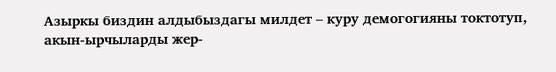Азыркы биздин алдыбыздагы милдет – куру демогогияны токтотуп, акын-ырчыларды жер-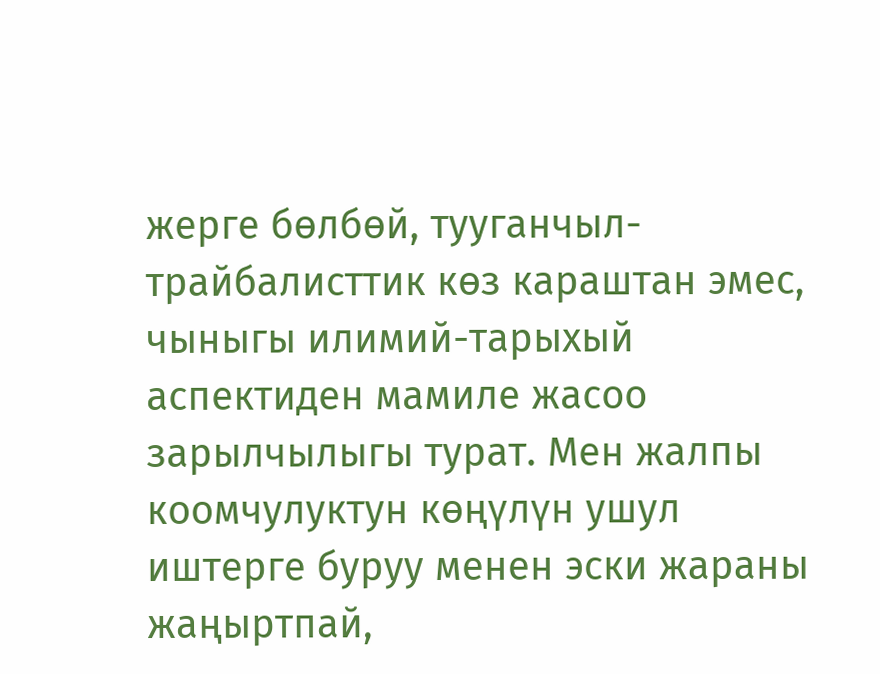жерге бөлбөй, тууганчыл-трайбалисттик көз караштан эмес, чыныгы илимий-тарыхый аспектиден мамиле жасоо зарылчылыгы турат. Мен жалпы коомчулуктун көңүлүн ушул иштерге буруу менен эски жараны жаңыртпай,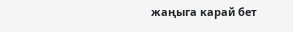жаңыга карай бет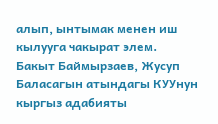алып, ынтымак менен иш кылууга чакырат элем.
Бакыт Баймырзаев, Жусуп Баласагын атындагы КУУнун кыргыз адабияты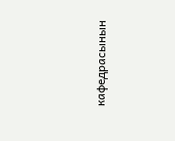кафедрасынын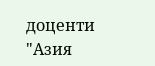доценти
"Азия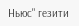Ньюс" гезити